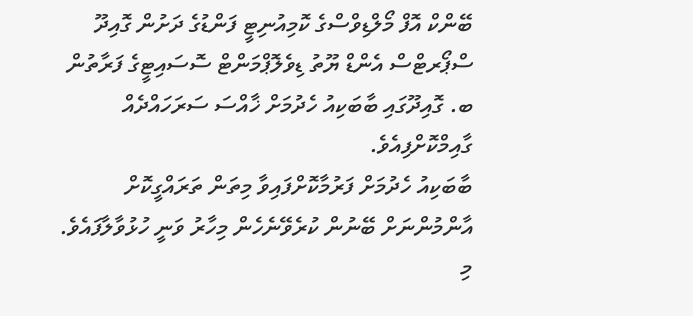ބޭންކް އޮފް މޯލްޑިވްސްގެ ކޮމިއުނިޓީ ފަންޑުގެ ދަށުން ގޮއިދޫ ސްޕޯރޓްސް އެންޑް ޔޫތު ޑިވެލޮޕްމަންޓް ސޮސައިޓީގެ ފަރާތުން ބ. ގޮއިދޫގައި ބާބަކިއު ހެދުމަށް ޚާއްސަ ސަރަހައްދެއް ގާއިމްކޮށްފިއެވެ.
ބާބަކިއު ހެދުމަށް ފަރުމާކޮށްފައިވާ މިތަން ތަރައްގީކޮށް އާންމުންނަށް ބޭނުން ކުރެވޭނެހެން މިހާރު ވަނީ ހުޅުވާލާފައެވެ. މި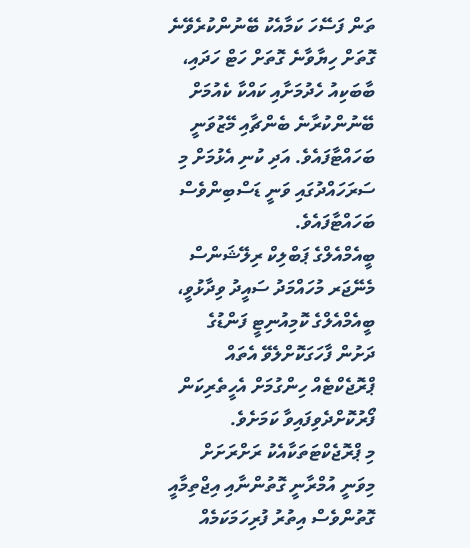ތަން ފަސޭހަ ކަމާއެކު ބޭނުންކުރެވޭނެ ގޮތަށް ހިޔާވާނެ ގޮތަށް ހަޓް ހަދައި، ބާބަކިއު ހެދުމަށާއި ކައްކާ ކެއުމަށް ބޭނުންކުރާނެ ބެންޗާއި މޭޒުވަނީ ބަހައްޓާފައެވެ. އަދި ކުނި އެޅުމަށް މި ސަރަހައްދުގައި ވަނީ ޑަސްބިންވެސް ބަހައްޓާފައެވެ.
ބީއެމްއެލްގެ ޕަބްލިކް ރިލޭޝަންސް މެނޭޖަރ މުހައްމަދު ސައީދު ވިދާޅުވީ، ބީއެމްއެލްގެ ކޮމިއުނިޓީ ފަންޑުގެ ދަށުން ފާހަގަކޮށްލެވޭ އެތައް ޕްރޮޖެކްޓެއް ހިންގުމަށް އެހީތެރިކަން ފޯރުކޮށްދެވިފައިވާ ކަމަށެވެ.
މި ޕްރޮޖެކްޓަތަކާއެކު ރަށްރަށަށް މިވަނީ އުމްރާނީ ގޮތުންނާއި އިޖްތިމާއީ ގޮތުންވެސް އިތުރު ފުރިހަމަކަމެއް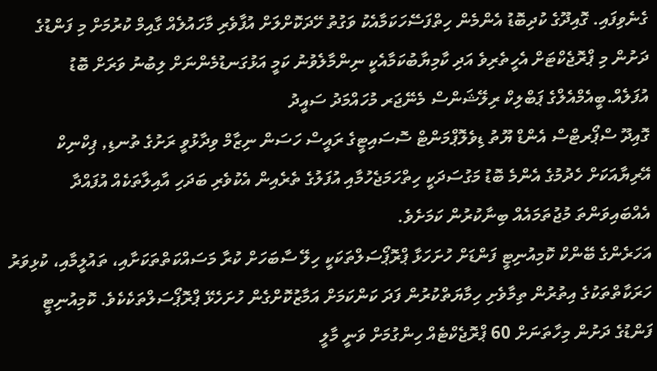ގެނެވިފައި. ގޮއިދޫގެ ކުދިބޮޑު އެންމެން ހިތްފަސޭހަކަމާއެކު ވަގުތު ހޭދަކޮށްލަށް އުފާވެރި މާހައުލެއް ގާއިމް ކުރުމަށް މި ފަންޑުގެ ދަށުން މި ޕްރޮޖެކްޓަށް އެހީތެރިވެ އަދި ކާމިޔާބުކަމާއެކީ ނިންމާލެވުނު ކަމީ އަޅުގަނޑުމެންނަށް ލިބުނު ވަރަށް ބޮޑު އުފަލެއް.ބީއެމްއެލްގެ ޕަބްލިކް ރިލޭޝަންސް މެނޭޖަރ މުހައްމަދު ސައީދު
ގޮއިދޫ ސްޕޯރޓްސް އެންޑް ޔޫތު ޑިވެލޮޕްމަންޓް ސޮސައިޓީގެ ރައީސް ހަސަން ނިޒާމް ވިދާޅުވީ ރަށުގެ ތުނޑި, ޕިކްނިކް އޭރިޔާއަކަށް ހެދުމުގެ އެންމެ ބޮޑު މަގުސަދަކީ ހިތްހަމަޖެހުމާއި އުފަލުގެ ތެރެއިން އެކުވެރި ބަދަހި އާއިލާތަކެއް އުފައްދާ އެއްބައިވަންތަ މުޖުތަމައެއް ބިނާކުރުން ކަމަށެވެ.
އަހަރެންގެ ބޭންކް ކޮމިއުނިޓީ ފަންޑަށް ހުށަހަޅާ ޕްރޮޕޯސަލްތަކަކީ ހިލޭ ސާބަހަށް ކުރާ މަސައްކަތްތަކަށާއި، ތައުލީމާއި، ކުޅިވަރު ހަރަކާތްތަކުގެ އިތުރުން ތިމާވެށި ހިމާޔަތްކުރުން ފަދަ ކަންކަމަށް އަމާޒުކޮށްގެން ހުށަހެޅޭ ޕްރޮޕޯސަލްތަކެކެވެ. ކޮމިއުނިޓީ ފަންޑުގެ ދަށުން މިހާތަނަށް 60 ޕްރޮޖެކްޓެއް ހިންގުމަށް ވަނީ މާލީ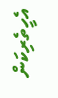އެހީތެރިކަން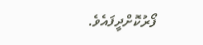ފޯރުކޮށްދީފައެވެ.